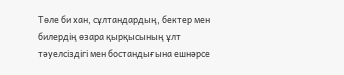Төле би хан, сұлтандардың, бектер мен билердің өзара қырқысының ұлт тәуелсіздігі мен бостандығына ешнәрсе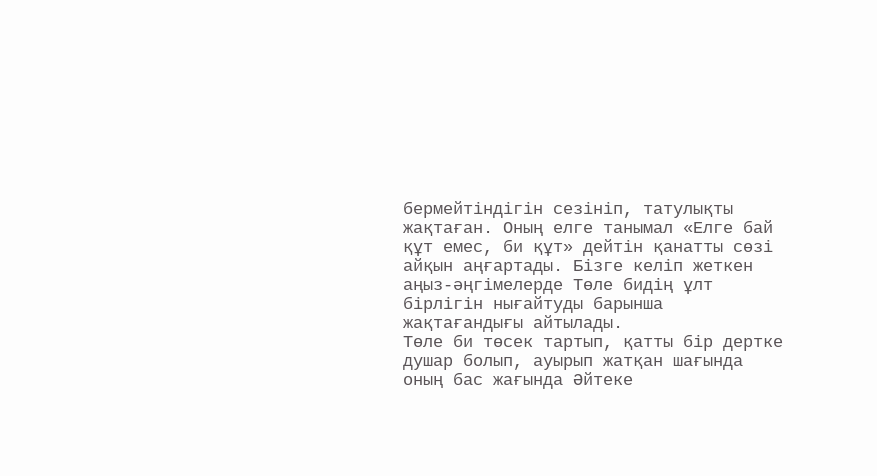бермейтіндігін сезініп, татулықты жақтаған. Оның елге танымал «Елге бай құт емес, би құт» дейтін қанатты сөзі айқын аңғартады. Бізге келіп жеткен аңыз-әңгімелерде Төле бидің ұлт бірлігін нығайтуды барынша жақтағандығы айтылады.
Төле би төсек тартып, қатты бір дертке душар болып, ауырып жатқан шағында оның бас жағында Әйтеке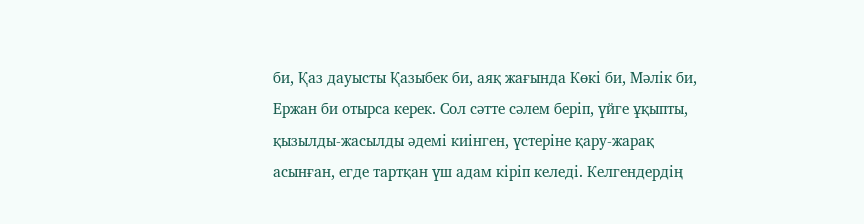би, Қаз дауысты Қазыбек би, аяқ жағында Көкі би, Мәлік би, Ержан би отырса керек. Сол сәтте сәлем беріп, үйге ұқыпты, қызылды-жасылды әдемі киінген, үстеріне қару-жарақ асынған, егде тартқан үш адам кіріп келеді. Келгендердің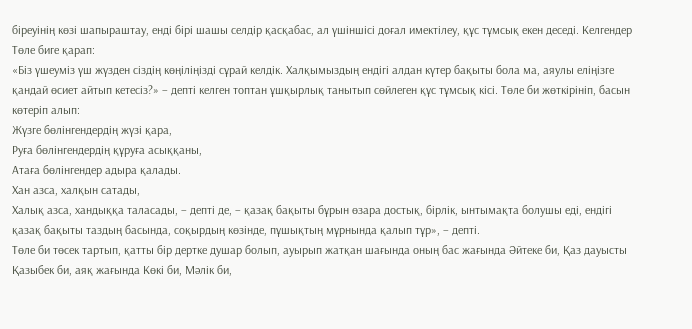біреуінің көзі шапыраштау, енді бірі шашы селдір қасқабас, ал үшіншісі доғал имектілеу, құс тұмсық екен деседі. Келгендер Төле биге қарап:
«Біз үшеуміз үш жүзден сіздің көңіліңізді сұрай келдік. Халқымыздың ендігі алдан күтер бақыты бола ма, аяулы еліңізге қандай өсиет айтып кетесіз?» – депті келген топтан ұшқырлық танытып сөйлеген құс тұмсық кісі. Төле би жөткірініп, басын көтеріп алып:
Жүзге бөлінгендердің жүзі қара,
Руға бөлінгендердің құруға асыққаны,
Атаға бөлінгендер адыра қалады.
Хан азса, халқын сатады,
Халық азса, хандыққа таласады, – депті де, – қазақ бақыты бұрын өзара достық, бірлік, ынтымақта болушы еді, ендігі қазақ бақыты таздың басында, соқырдың көзінде, пұшықтың мұрнында қалып тұр», – депті.
Төле би төсек тартып, қатты бір дертке душар болып, ауырып жатқан шағында оның бас жағында Әйтеке би, Қаз дауысты Қазыбек би, аяқ жағында Көкі би, Мәлік би,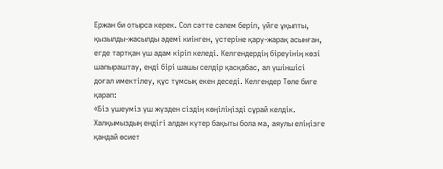Ержан би отырса керек. Сол сәтте сәлем беріп, үйге ұқыпты, қызылды-жасылды әдемі киінген, үстеріне қару-жарақ асынған, егде тартқан үш адам кіріп келеді. Келгендердің біреуінің көзі шапыраштау, енді бірі шашы селдір қасқабас, ал үшіншісі доғал имектілеу, құс тұмсық екен деседі. Келгендер Төле биге қарап:
«Біз үшеуміз үш жүзден сіздің көңіліңізді сұрай келдік. Халқымыздың ендігі алдан күтер бақыты бола ма, аяулы еліңізге қандай өсиет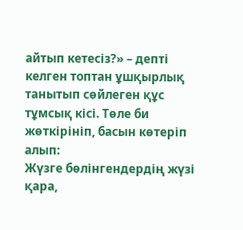айтып кетесіз?» – депті келген топтан ұшқырлық танытып сөйлеген құс тұмсық кісі. Төле би жөткірініп, басын көтеріп алып:
Жүзге бөлінгендердің жүзі қара,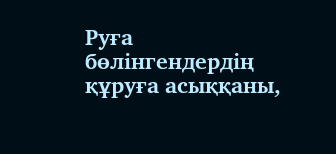Руға бөлінгендердің құруға асыққаны,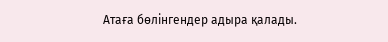Атаға бөлінгендер адыра қалады.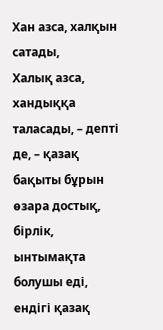Хан азса, халқын сатады,
Халық азса, хандыққа таласады, – депті де, – қазақ бақыты бұрын өзара достық, бірлік, ынтымақта болушы еді, ендігі қазақ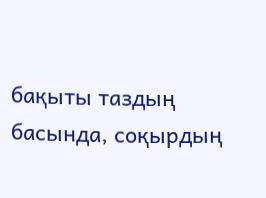бақыты таздың басында, соқырдың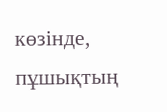көзінде, пұшықтың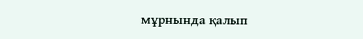мұрнында қалып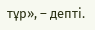тұр», – депті.